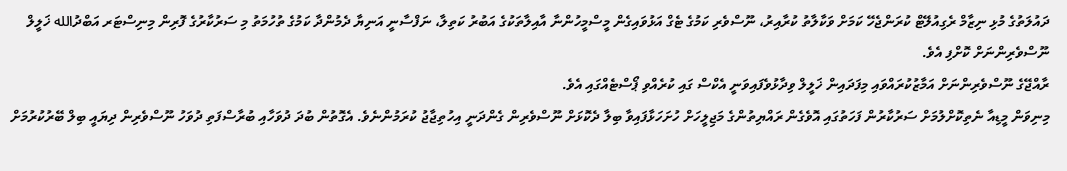ދައުލަތުގެ މުޅި ނިޒާމް ރެގިއުލޭޓް ކުރަންޖެހޭ ކަމަށް ވަކާލާތު ކުރާއިރު، ނޫސްވެރި ކަމުގެ ޓެގް އަޅުވައިގެން މީސްމީހުންނާ އާއިލާތަކުގެ އަބުރު ކަތިލާ، ނަފްސާނީ އަނިޔާ ދެމުންދާ ކަމުގެ ތުހުމަތު މި ސަރުކާރުގެ ފޮރިން މިނިސްޓަރ އަބްދުالله ޚަލީލް ނޫސްވެރިންނަށް ކޮށްފި އެވެ.
ރާއްޖޭގެ ނޫސްވެރިންނަށް އަމާޒުކުރައްވައި މިފަދައިން ޚަލީލް ވިދާޅުވެފައިވަނީ އެކްސް ގައި ކުރެއްވި ޕޯސްޓެއްގައި އެވެ.
މިނިވަން މީޑިއާ ނެތިކޮށްލުމަށް ސަރުކާރުން ފަހަތުގައި އޮވެގެން ރައްޔިތުންގެ މަޖިލީހަށް ހުށަހަޅާފައިވާ ބިލާ ދެކޮޅަށް ނޫސްވެރިން ގެންދަނީ އިހުތިޖާޖު ކުރަމުންނެވެ. އެގޮތުން ބުދަ ދުވަހާއި ބުރާސްފަތި ދުވަހު ނޫސްވެރިން ދިޔައީ ބިލް ބޭރުކުރުމަށް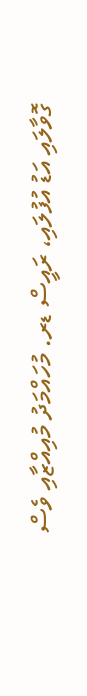ގޮވާލައި އަޑު އުފުލައި، ރައީސް ޑރ. މުހައްމަދު މުއިއްޒާއި ވެސް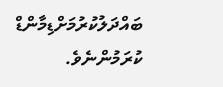ބައްދަލުކުރުމަށްޑިމާންޑް ކުރަމުންނެވެ.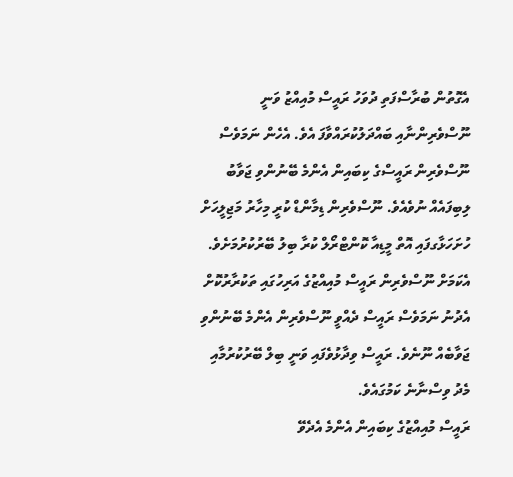އެގޮތުން ބުރާސްފަތި ދުވަހު ރައީސް މުއިއްޒު ވަނީ ނޫސްވެރިންނާއި ބައްދަލުކުރައްވާފަ އެވެ. އެހެން ނަމަވެސް ނޫސްވެރިން ރައީސްގެ ކިބައިން އެންމެ ބޭނުންވި ޖަވާބު ލިބިފައެއް ނުވެއެވެ. ނޫސްވެރިން ޑިމާންޑް ކުރީ މިހާރު މަޖިލީހަށް ހުށަހަޅާގފައި އޮތް މީޑިއާ ކޮންޓްރޯލް ކުރާ ބިލު ބޭރުކުރުމަށެވެ. އެކަމަށް ނޫސްވެރިން ރައީސް މުއިއްޒުގެ އަރިހުގައި ތަކުރާރުކޮށް އެދުނު ނަމަވެސް ރައީސް ދެއްވީ ނޫސްވެރިން އެންމެ ބޭނުންވި ޖަވާބެއް ނޫނެވެ. ރައީސް ވިދާޅުވެފައި ވަނީ ބިލް ބޭރުކުރުމާއި މެދު ވިސްނާނެ ކަމުގައެވެ.
ރައީސް މުއިއްޒުގެ ކިބައިން އެންމެ އެދެވޭ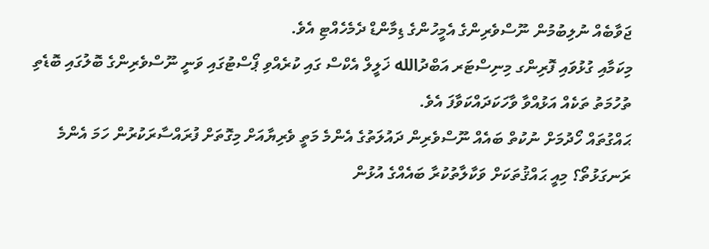ޖަވާބެއް ނުލިބުމުން ނޫސްވެރިންގެ އެމީހުންގެ ޑިމާންޑް ދެމެހެއްޓި އެވެ.
މިކަމާއި ގުޅުވައި ފޮރިންގ މިނިސްޓަރ އަބްދުالله ޚަލީލް އެކްސް ގައި ކުރެއްވި ޕޯސްޓުގައި ވަނީ ނޫސްވެރިންގެ ބޮލުގައި ބޮޑެތި ތުހުމަތު ތަކެއް އަޅުއްވާ ވާހަކަދައްކަވާފަ އެވެ.
ޙައްގުތައް ހޯދުމަށް ނުކުތް ބައެއް ނޫސްވެރިން ދައުލަތުގެ އެންމެ މަތީ ވެރިޔާއަށް މިގޮތަށް ފުރައްސާރަކުރުން ހަމަ އެންމެ ރަނގަޅުތޯ؟ މިއީ ޙައްޤުތަކަށް ވަކާލާތުކުރާ ބައެއްގެ އުޅުން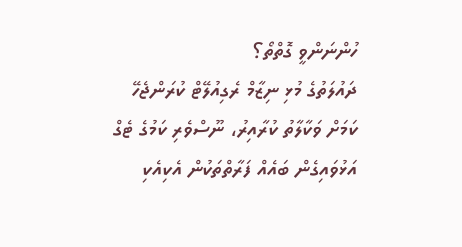ހުންނަންވީ ގޮތްތޯ؟
ދައުލަތުގެ މުޅި ނިޒާމް ރެގިއުލޭޓް ކުރަންޖެހޭ ކަމަށް ވަކާލާތު ކުރާއިރު، ނޫސްވެރި ކަމުގެ ޓެގް އަޅުވައިގެން ބައެއް ފަރާތްތަކުން އެކިއެކި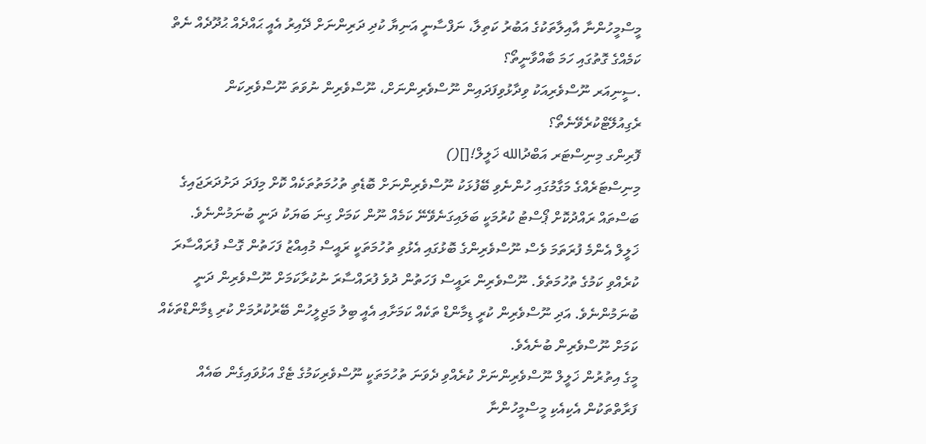މީސްމީހުންނާ އާއިލާތަކުގެ އަބުރު ކަތިލާ، ނަފްސާނީ އަނިޔާ ކުދި ދަރިންނަށް ދޭއިރު އެއީ ޙައްދެއް ޙުދޫދެއް ނެތް ކަމެއްގެ ގޮތުގައި ހަމަ ބާއްވާނީތޯ؟
.ސީނިއަރ ނޫސްވެރިއަކު ވިދާޅުވިފަދައިން ނޫސްވެރިންނަށް، ނޫސްވެރިން ނުވަތަ ނޫސްވެރިކަން ރެގިއުލޭޓްކުރެވޭނެތޯ؟
ފޮރިންގ މިނިސްޓަރ އަބްދުالله ޚަލީލް![]()
މިނިސްޓަރެއްގެ މަގާމުގައި ހުންނެވި ބޭފުޅަކު ނޫސްވެރިންނަށް ބޮޑެތި ތުހުމަތުތަކެއް ކޮށް މިފަދަ ދަށުދަރަޖައިގެ ބަސްތައް ރައްދުކޮށް ޕޯސްޓު ކުރުމަކީ ބަލައިގަނެވޭނޭ ކަމެއް ނޫން ކަމަށް ގިނަ ބަޔަކު ދަނީ ބުނަމުންނެވެ.
ޚަލީލް އެންމެ ފުރަތަމަ ވެސް ނޫސްވެރިންގެ ބޮޅުގައި އެޅުވި ތުހުމަތަކީ ރައީސް މުއިއްޒު ފަހަތުން ގޮސް ފުރައްސާރަ ކުރެއްވި ކަމުގެ ތުހުމަތެވެ. ނޫސްވެރިން ރައީސް ފަހަތުން ދުވެ ފުރައްސާރަ ނުކުރާކަމަށް ނޫސްވެރިން ދަނީ ބުނަމުންނެވެ. އަދި ނޫސްވެރިން ކުރީ ޑިމާންޑް ތަކެއް ކަމަށާއި އެއީ ބިލު މަޖިލީހުން ބޭރުކުރުމަށް ކުރި ޑިމާންޑްތަކެއް ކަމަށް ނޫސްވެރިން ބުނެއެވެ.
މީގެ އިތުރުން ޚަލީލް ނޫސްވެރިންނަށް ކުރެއްވި ދެވަނަ ތުހުމަތަކީ ނޫސްވެރިކަމުގެ ޓެގް އަޅުވައިގެން ބައެއް ފަރާތްތަކުން އެކިއެކި މީސްމީހުންނާ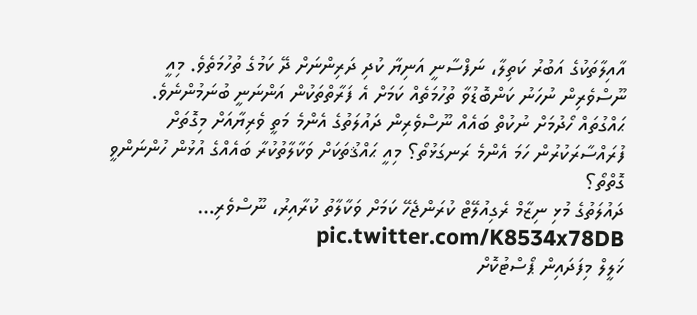އާއިލާތަކުގެ އަބުރު ކަތިލާ، ނަފްސާނީ އަނިޔާ ކުދި ދަރިންނަށް ދޭ ކަމުގެ ތުހުމަތެވެ. މިއީ ނޫސްވެރިން ނުހަނު ކަންބޮޑުވާ ތުހުމަތެއް ކަމަށް އެ ފަރާތްތަކުން އަންނަނީ ބުނަމުންނެވެ.
ޙައްގުތައް ހޯދުމަށް ނުކުތް ބައެއް ނޫސްވެރިން ދައުލަތުގެ އެންމެ މަތީ ވެރިޔާއަށް މިގޮތަށް ފުރައްސާރަކުރުން ހަމަ އެންމެ ރަނގަޅުތޯ؟ މިއީ ޙައްޤުތަކަށް ވަކާލާތުކުރާ ބައެއްގެ އުޅުން ހުންނަންވީ ގޮތްތޯ؟
ދައުލަތުގެ މުޅި ނިޒާމް ރެގިއުލޭޓް ކުރަންޖެހޭ ކަމަށް ވަކާލާތު ކުރާއިރު، ނޫސްވެރި… pic.twitter.com/K8534x78DB
ޚަލީލް މިފަދައިން ޕޯސްޓުކޮށް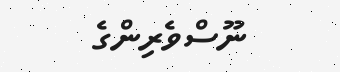ނޫސްވެރިންގެ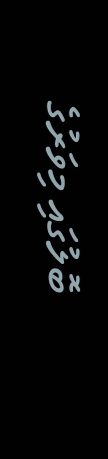ބޮލުގައި މިވަރުގެ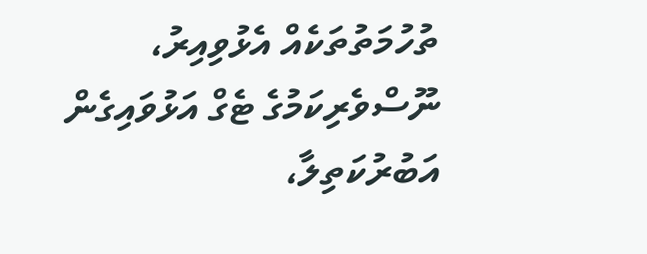ތުހުމަތުތަކެއް އެޅުވިއިރު، ނޫސްވެރިކަމުގެ ޓެގް އަޅުވައިގެން އަބުރުކަތިލާ،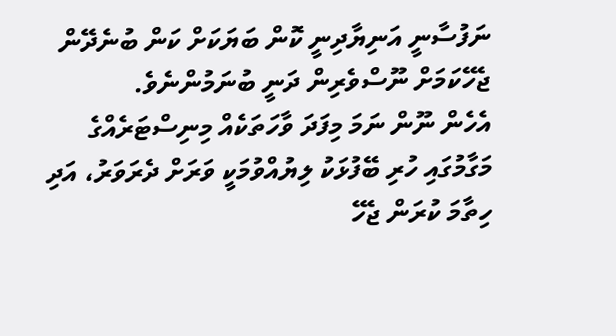ނަފުސާނީ އަނިޔާދިނީ ކޮން ބަޔަކަށް ކަން ބުނެދޭން ޖެހޭކަމަށް ނޫސްވެރިން ދަނީ ބުނަމުންނެވެ.
އެހެން ނޫން ނަމަ މިފަދަ ވާހަތަކެއް މިނިސްޓަރެއްގެ މަގާމުގައި ހުރި ބޭފުޅަކު ލިޔުއްވުމަކީ ވަރަށް ދެރަވަރު، އަދި ހިތާމަ ކުރަން ޖެހޭ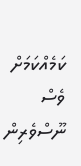ކަމެއްކަމަށް ވެސް ނޫސްވެރިން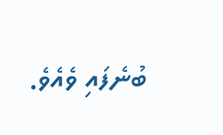ބުނެފައި ވެއެވެ.